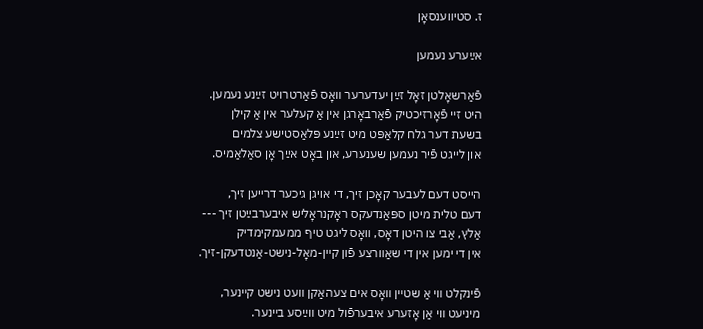ז. סטיװענסאָן

אײַערע נעמען

פֿאַרשאָלטן זאָל זײַן יעדערער װאָס פֿאַרטרױט זײַנע נעמען.
היט זײ פֿאָרזיכטיק פֿאַרבאָרגן אין אַ קעלער אין אַ קילן
בשעת דער גלח קלאַפּט מיט זײַנע פּלאַסטישע צלמים
און לײגט פֿיר נעמען שענערע, און באָט אײַך אָן סאַלאַמיס.

הײסט דעם לעבער קאָכן זיך, די אױגן גיכער דרײען זיך,
דעם טלית מיטן ספּאַנדעקס ראָקנראָליש איבערבײַטן זיך ---
אַלץ, אַבי צו היטן דאָס, װאָס ליגט טיף ממעמקימדיק
אין די ימען אין די שאַװרצע פֿון קײן-מאָל-נישט-אַנטדעקן-זיך.

פֿינקלט װי אַ שטײן װאָס אים צעהאַקן װעט נישט קײנער,
מיניעט װי אַן אָזערע איבערפֿול מיט װײַסע בײנער.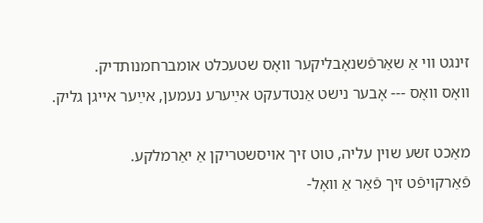זינגט װי אַ שאַרפֿשנאָבליקער װאָס שטעכלט אומברחמנותדיק.
װאָס װאָס --- אָבער נישט אַנטדעקט אײַערע נעמען, אײַער אײגן גליק.

מאַכט זשע שױן עליה, טוט זיך אױסשטריקן אַ יאַרמלקע.
פֿאַרקױפֿט זיך פֿאַר אַ װאָל-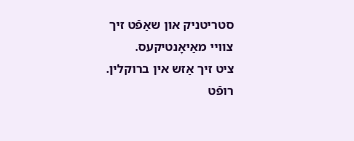סטריטניק און שאַפֿט זיך צװײ מאַיאָנטיקעס.
ציט זיך אַזש אין ברוקלין. רופֿט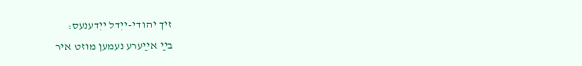זיך יהודי-ייִדל ייִדענעס:
בײַ אײַערע נעמען מוזט איר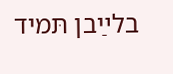בלײַבן תּמיד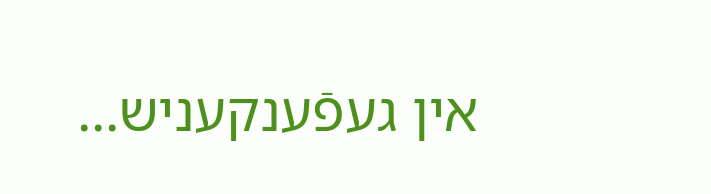אין געפֿענקעניש...